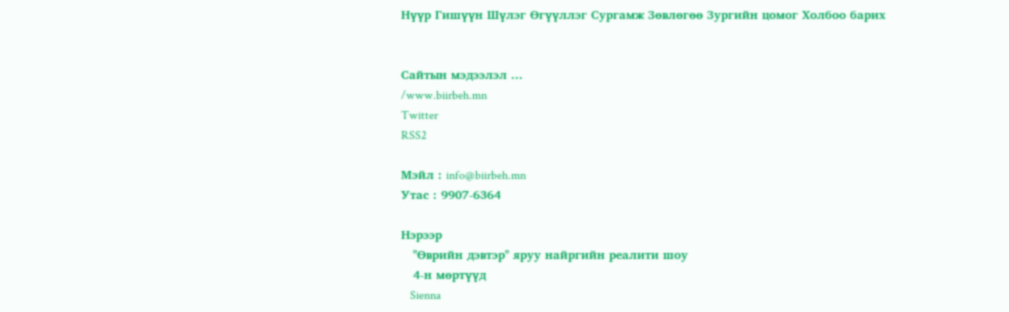Нүүр Гишүүн Шүлэг Өгүүллэг Сургамж Зөвлөгөө Зургийн цомог Холбоо барих


Сайтын мэдээлэл ...
/www.biirbeh.mn
Twitter
RSS2

Мэйл : info@biirbeh.mn
Утас : 9907-6364

Нэрээр
   ''Өврийн дэвтэр'' яруу найргийн реалити шоу
   4-н мөртүүд
   Sienna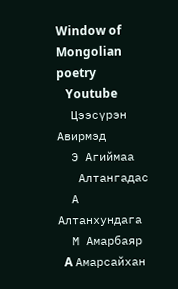Window of Mongolian poetry
   Youtube
  Цээсүрэн Авирмэд
  Э Агиймаа
   Алтангадас
  А Алтанхундага
  М Амарбаяр
  A Амарсайхан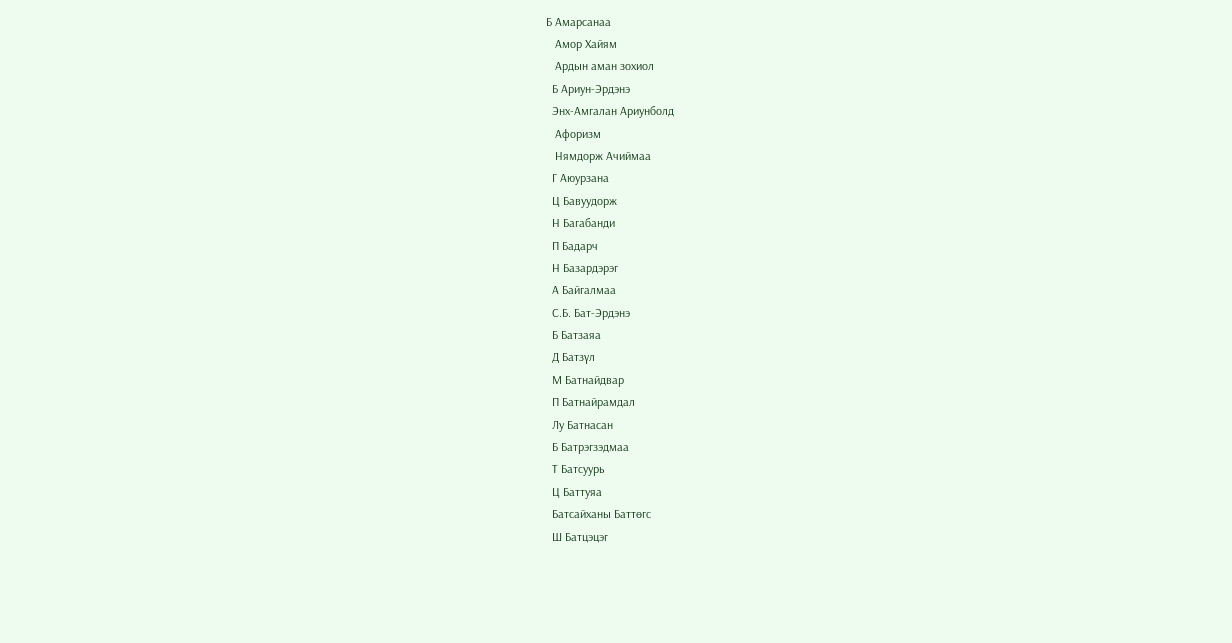Б Амарсанаа
   Амор Хайям
   Ардын аман зохиол
  Б Ариун-Эрдэнэ
  Энх-Амгалан Ариунболд
   Афоризм
   Нямдорж Ачиймаа
  Г Аюурзана
  Ц Бавуудорж
  Н Багабанди
  П Бадарч
  Н Базардэрэг
  А Байгалмаа
  С.Б. Бат-Эрдэнэ
  Б Батзаяа
  Д Батзүл
  М Батнайдвар
  П Батнайрамдал
  Лу Батнасан
  Б Батрэгзэдмаа
  Т Батсуурь
  Ц Баттуяа
  Батсайханы Баттөгс
  Ш Батцэцэг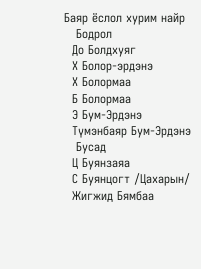Баяр ёслол хурим найр
   Бодрол
  До Болдхуяг
  Х Болор-эрдэнэ
  Х Болормаа
  Б Болормаа
  Э Бум-Эрдэнэ
  Түмэнбаяр Бум-Эрдэнэ
   Бусад
  Ц Буянзаяа
  С Буянцогт /Цахарын/
  Жигжид Бямбаа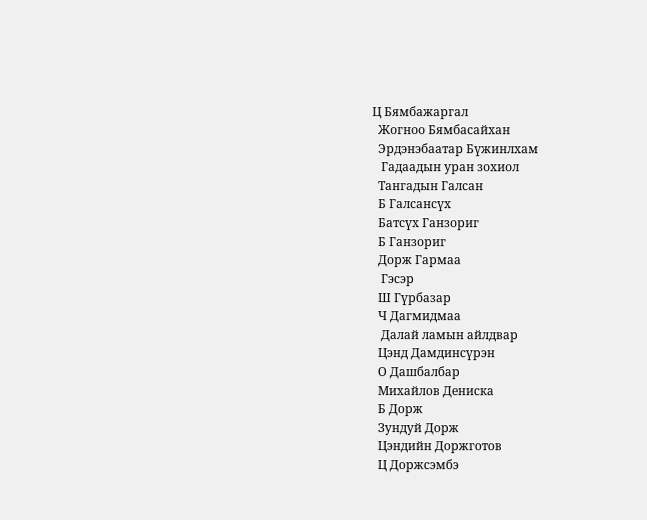Ц Бямбажаргал
  Жогноо Бямбасайхан
  Эрдэнэбаатар Бүжинлхам
   Гадаадын уран зохиол
  Тангадын Галсан
  Б Галсансүх
  Батсүх Ганзориг
  Б Ганзориг
  Дорж Гармаа
   Гэсэр
  Ш Гүрбазар
  Ч Дагмидмаа
   Далай ламын айлдвар
  Цэнд Дамдинсүрэн
  О Дашбалбар
  Михайлов Дениска
  Б Дорж
  Зундуй Дорж
  Цэндийн Доржготов
  Ц Доржсэмбэ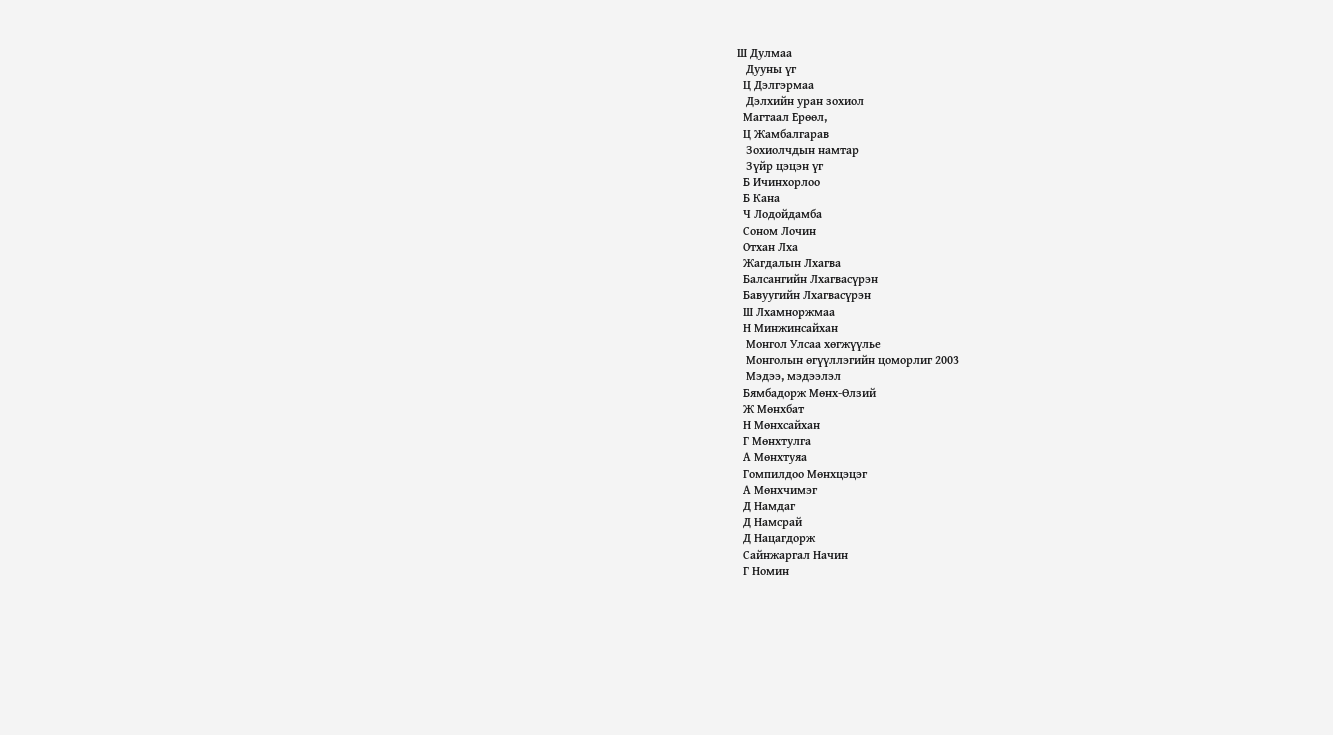Ш Дулмаа
   Дууны үг
  Ц Дэлгэрмаа
   Дэлхийн уран зохиол
  Магтаал Ерөөл,
  Ц Жамбалгарав
   Зохиолчдын намтар
   Зүйр цэцэн үг
  Б Ичинхорлоо
  Б Кана
  Ч Лодойдамба
  Соном Лочин
  Отхан Лха
  Жагдалын Лхагва
  Балсангийн Лхагвасүрэн
  Бавуугийн Лхагвасүрэн
  Ш Лхамноржмаа
  Н Минжинсайхан
   Монгол Улсаа хөгжүүлье
   Монголын өгүүллэгийн цоморлиг 2003
   Мэдээ, мэдээлэл
  Бямбадорж Мөнх-Өлзий
  Ж Мөнхбат
  Н Мөнхсайхан
  Г Мөнхтулга
  А Мөнхтуяа
  Гомпилдоо Мөнхцэцэг
  А Мөнхчимэг
  Д Намдаг
  Д Намсрай
  Д Нацагдорж
  Сайнжаргал Начин
  Г Номин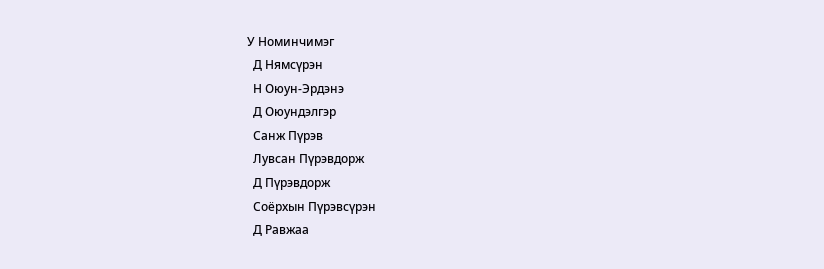У Номинчимэг
  Д Нямсүрэн
  Н Оюун-Эрдэнэ
  Д Оюундэлгэр
  Санж Пүрэв
  Лувсан Пүрэвдорж
  Д Пүрэвдорж
  Соёрхын Пүрэвсүрэн
  Д Равжаа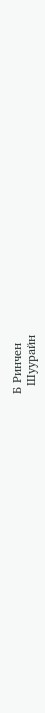Б Ринчен
  Шуурайн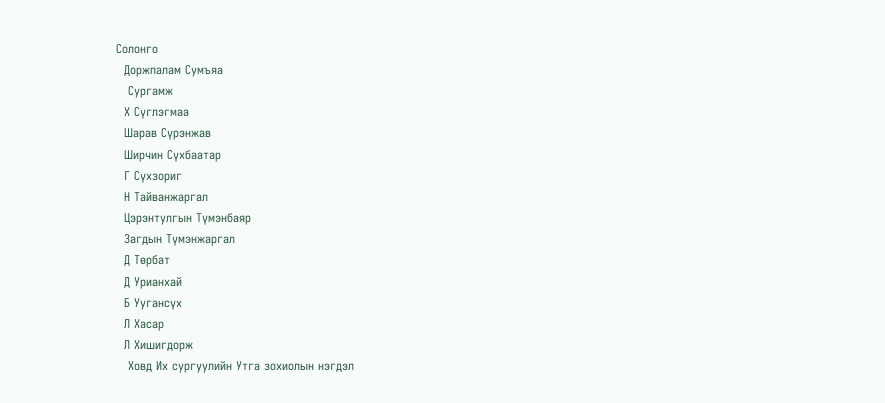Солонго
  Доржпалам Сумъяа
   Сургамж
  Х Сүглэгмаа
  Шарав Сүрэнжав
  Ширчин Сүхбаатар
  Г Сүхзориг
  Н Тайванжаргал
  Цэрэнтулгын Түмэнбаяр
  Загдын Түмэнжаргал
  Д Төрбат
  Д Урианхай
  Б Уугансүх
  Л Хасар
  Л Хишигдорж
   Ховд Их сургуулийн Утга зохиолын нэгдэл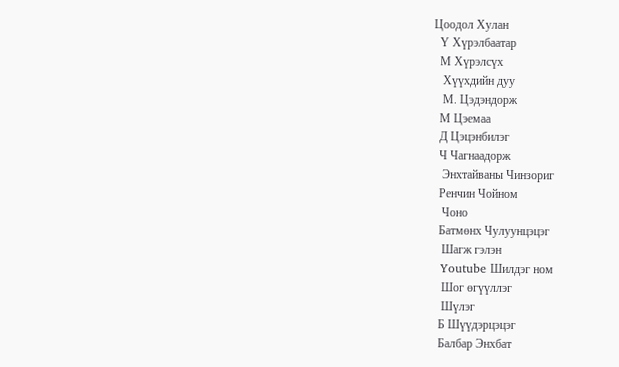Цоодол Хулан
  Ү Хүрэлбаатар
  М Хүрэлсүх
   Хүүхдийн дуу
   М. Цэдэндорж
  М Цэемаа
  Д Цэцэнбилэг
  Ч Чагнаадорж
   Энхтайваны Чинзориг
  Ренчин Чойном
   Чоно
  Батмөнх Чулуунцэцэг
   Шагж гэлэн
  Youtube Шилдэг ном
   Шог өгүүллэг
   Шүлэг
  Б Шүүдэрцэцэг
  Балбар Энхбат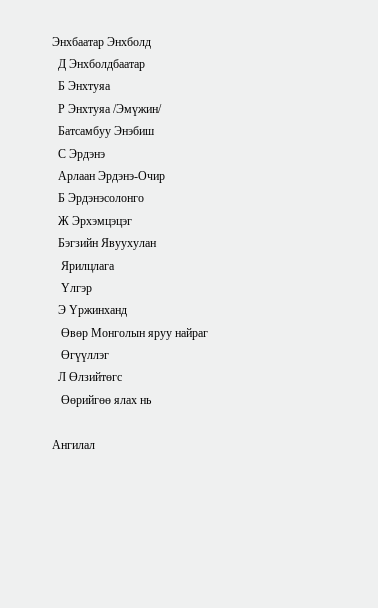Энхбаатар Энхболд
  Д Энхболдбаатар
  Б Энхтуяа
  Р Энхтуяа /Эмүжин/
  Батсамбуу Энэбиш
  С Эрдэнэ
  Арлаан Эрдэнэ-Очир
  Б Эрдэнэсолонго
  Ж Эрхэмцэцэг
  Бэгзийн Явуухулан
   Ярилцлага
   Үлгэр
  Э Үржинханд
   Өвөр Монголын яруу найраг
   Өгүүллэг
  Л Өлзийтөгс
   Өөрийгөө ялах нь

Ангилал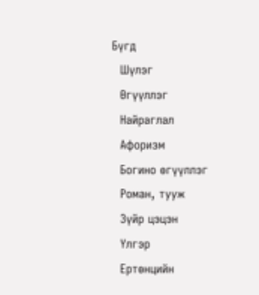Бүгд
  Шүлэг
  Өгүүллэг
  Найраглал
  Афоризм
  Богино өгүүллэг
  Роман, тууж
  Зүйр цэцэн
  Үлгэр
  Ертөнцийн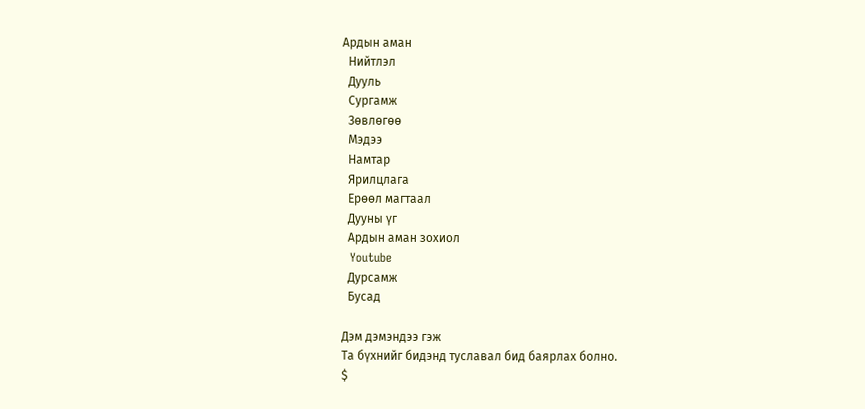Ардын аман
  Нийтлэл
  Дууль
  Сургамж
  Зөвлөгөө
  Мэдээ
  Намтар
  Ярилцлага
  Ерөөл магтаал
  Дууны үг
  Ардын аман зохиол
  Youtube
  Дурсамж
  Бусад

Дэм дэмэндээ гэж
Та бүхнийг бидэнд туславал бид баярлах болно.
$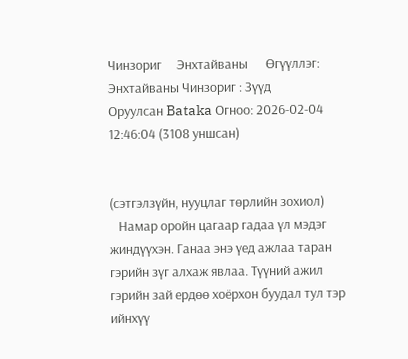Чинзориг     Энхтайваны      Өгүүллэг: Энхтайваны Чинзориг : Зүүд
Оруулсан Bataka Огноо: 2026-02-04 12:46:04 (3108 уншсан)


(сэтгэлзүйн, нууцлаг төрлийн зохиол)
   Намар оройн цагаар гадаа үл мэдэг жиндүүхэн. Ганаа энэ үед ажлаа таран гэрийн зүг алхаж явлаа. Түүний ажил гэрийн зай ердөө хоёрхон буудал тул тэр ийнхүү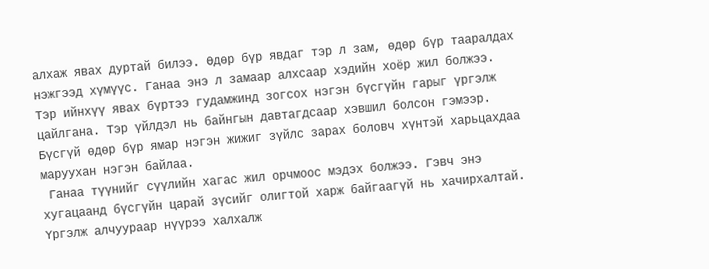алхаж явах дуртай билээ. Өдөр бүр явдаг тэр л зам, өдөр бүр тааралдах нэжгээд хүмүүс. Ганаа энэ л замаар алхсаар хэдийн хоёр жил болжээ. Тэр ийнхүү явах бүртээ гудамжинд зогсох нэгэн бүсгүйн гарыг үргэлж цайлгана. Тэр үйлдэл нь байнгын давтагдсаар хэвшил болсон гэмээр. Бүсгүй өдөр бүр ямар нэгэн жижиг зүйлс зарах боловч хүнтэй харьцахдаа маруухан нэгэн байлаа.
 Ганаа түүнийг сүүлийн хагас жил орчмоос мэдэх болжээ. Гэвч энэ хугацаанд бүсгүйн царай зүсийг олигтой харж байгаагүй нь хачирхалтай. Үргэлж алчуураар нүүрээ халхалж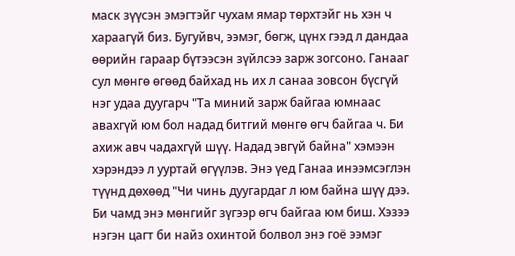маск зүүсэн эмэгтэйг чухам ямар төрхтэйг нь хэн ч хараагүй биз. Бугуйвч, ээмэг, бөгж, цүнх гээд л дандаа өөрийн гараар бүтээсэн зүйлсээ зарж зогсоно. Ганааг сул мөнгө өгөөд байхад нь их л санаа зовсон бүсгүй нэг удаа дуугарч "Та миний зарж байгаа юмнаас авахгүй юм бол надад битгий мөнгө өгч байгаа ч. Би ахиж авч чадахгүй шүү. Надад эвгүй байна" хэмээн хэрэндээ л ууртай өгүүлэв. Энэ үед Ганаа инээмсэглэн түүнд дөхөөд "Чи чинь дуугардаг л юм байна шүү дээ. Би чамд энэ мөнгийг зүгээр өгч байгаа юм биш. Хэзээ нэгэн цагт би найз охинтой болвол энэ гоё ээмэг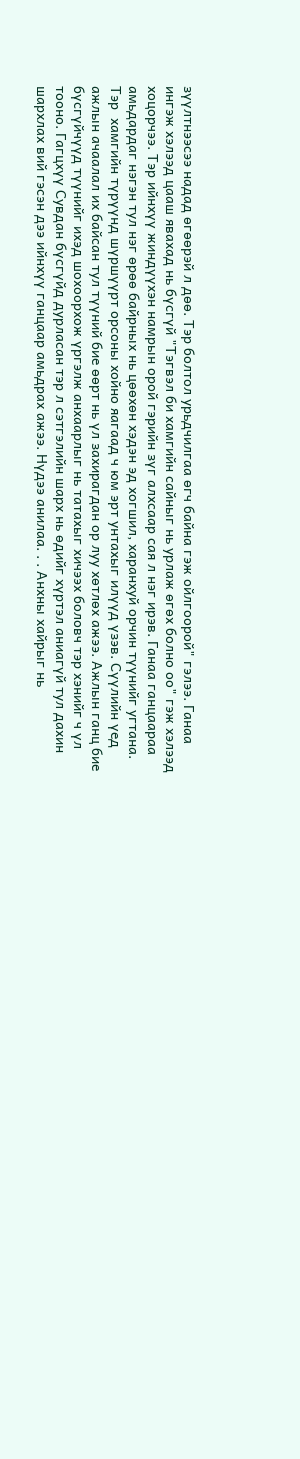зүүлтнээсээ надад өгөөрэй л дөө. Тэр болтол урьдчилгаа өгч байна гэж ойлгоорой" гэлээ. Ганаа ингэж хэлээд цааш явахад нь бүсгүй "Тэгвэл би хамгийн сайныг нь урлаж өгөх болно оо" гэж хэлээд хоцорчээ. Тэр ийнхүү жиндүүхэн намрын орой гэрийн зүг алхсаар сая л нэг ирэв. Ганаа ганцаараа амьдардаг нэгэн тул нэг өрөө байрных нь цөөхөн хэдэн эд хогшил, харанхуй орчин түүнийг угтана. Тэр  хамгийн түрүүнд шүршүүрт орсоны хойно яагаад ч юм эрт унтахыг илүүд үзэв. Сүүлийн үед ажлын ачаалал их байсан тул түүний бие өөрт нь үл захирагдан ор луу хөтлөх ажээ. Ажлын ганц бие бүсгүйчүүд түүнийг ихэд шохоорхож үргэлж анхаарлыг нь татахыг хичээх боловч тэр хэнийг ч үл тооно. Гагцхүү Сувдан бүсгүйд дурласан тэр л сэтгэлийн шарх нь өдийг хүртэл аниагүй тул дахин шархлах вий гэсэн дээ ийнхүү ганцаар амьдрах ажээ. Нүдээ анилаа. . . Анхны хайрыг нь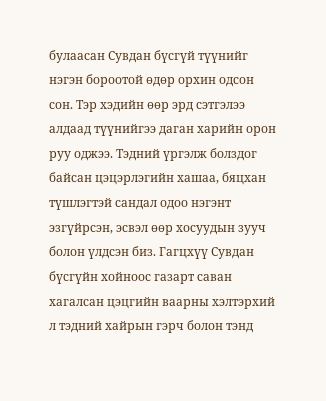булаасан Сувдан бүсгүй түүнийг нэгэн бороотой өдөр орхин одсон сон. Тэр хэдийн өөр эрд сэтгэлээ алдаад түүнийгээ даган харийн орон руу оджээ. Тэдний үргэлж болздог байсан цэцэрлэгийн хашаа, бяцхан түшлэгтэй сандал одоо нэгэнт эзгүйрсэн, эсвэл өөр хосуудын зууч болон үлдсэн биз. Гагцхүү Сувдан бүсгүйн хойноос газарт саван хагалсан цэцгийн ваарны хэлтэрхий л тэдний хайрын гэрч болон тэнд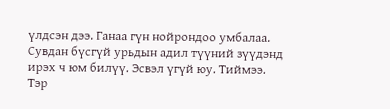үлдсэн дээ. Ганаа гүн нойрондоо умбалаа. Сувдан бүсгүй урьдын адил түүний зүүдэнд ирэх ч юм билүү. Эсвэл үгүй юу. Тиймээ. Тэр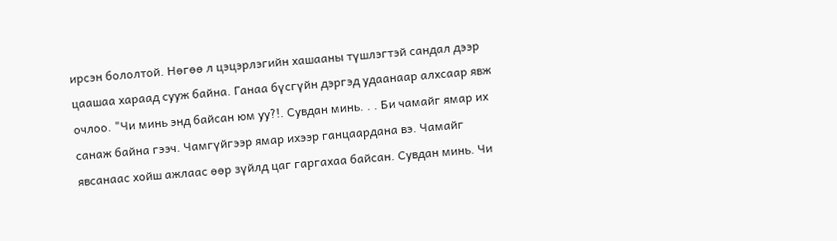ирсэн бололтой. Нөгөө л цэцэрлэгийн хашааны түшлэгтэй сандал дээр цаашаа хараад сууж байна. Ганаа бүсгүйн дэргэд удаанаар алхсаар явж очлоо. "Чи минь энд байсан юм уу?!. Сувдан минь. . . Би чамайг ямар их санаж байна гээч. Чамгүйгээр ямар ихээр ганцаардана вэ. Чамайг явсанаас хойш ажлаас өөр зүйлд цаг гаргахаа байсан. Сувдан минь. Чи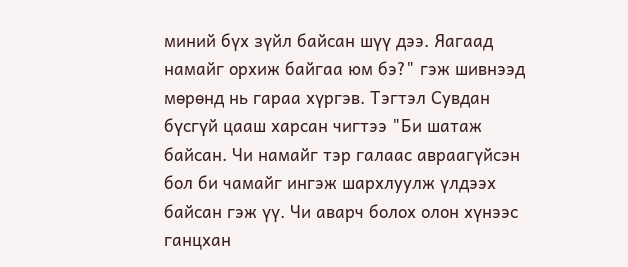миний бүх зүйл байсан шүү дээ. Яагаад намайг орхиж байгаа юм бэ?" гэж шивнээд мөрөнд нь гараа хүргэв. Тэгтэл Сувдан бүсгүй цааш харсан чигтээ "Би шатаж байсан. Чи намайг тэр галаас авраагүйсэн бол би чамайг ингэж шархлуулж үлдээх байсан гэж үү. Чи аварч болох олон хүнээс ганцхан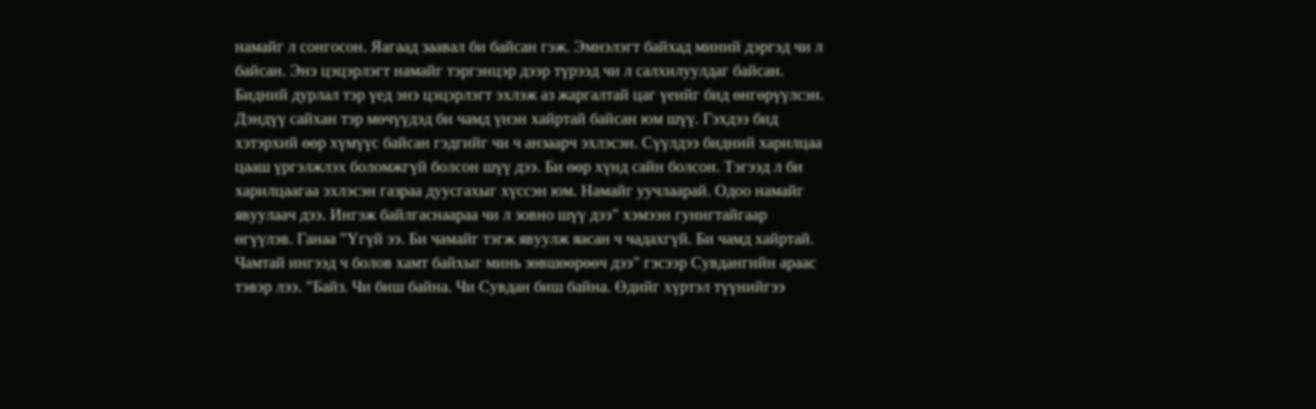намайг л сонгосон. Яагаад заавал би байсан гэж. Эмнэлэгт байхад миний дэргэд чи л байсан. Энэ цэцэрлэгт намайг тэргэнцэр дээр түрээд чи л салхилуулдаг байсан. Бидний дурлал тэр үед энэ цэцэрлэгт эхлэж аз жаргалтай цаг үеийг бид өнгөрүүлсэн. Дэндүү сайхан тэр мөчүүдэд би чамд үнэн хайртай байсан юм шүү. Гэхдээ бид хэтэрхий өөр хүмүүс байсан гэдгийг чи ч анзаарч эхлэсэн. Сүүлдээ бидний харилцаа цааш үргэлжлэх боломжгүй болсон шүү дээ. Би өөр хүнд сайн болсон. Тэгээд л би харилцаагаа эхлэсэн газраа дуусгахыг хүссэн юм. Намайг уучлаарай. Одоо намайг явуулаач дээ. Ингэж байлгаснаараа чи л зовно шүү дээ" хэмээн гунигтайгаар өгүүлэв. Ганаа "Үгүй ээ. Би чамайг тэгж явуулж яасан ч чадахгүй. Би чамд хайртай. Чамтай ингээд ч болов хамт байхыг минь зөвшөөрөөч дээ" гэсээр Сувдангийн араас тэвэр лээ. "Байз. Чи биш байна. Чи Сувдан биш байна. Өдийг хүртэл түүнийгээ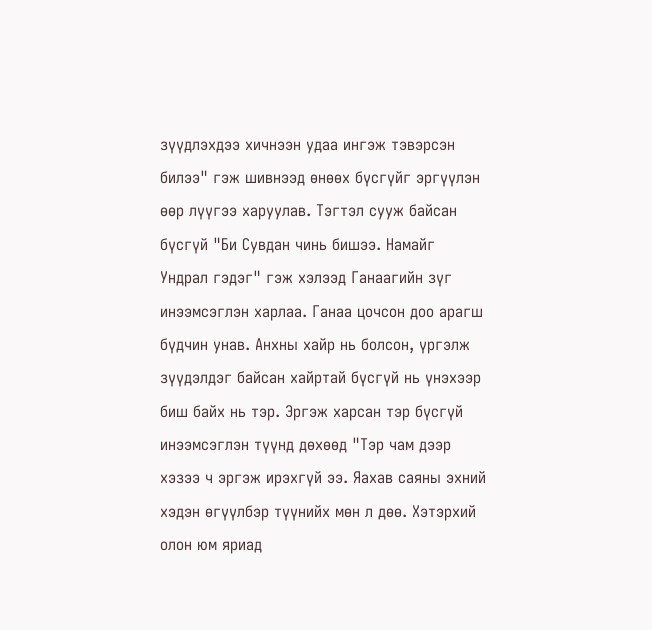зүүдлэхдээ хичнээн удаа ингэж тэвэрсэн билээ" гэж шивнээд өнөөх бүсгүйг эргүүлэн өөр лүүгээ харуулав. Тэгтэл сууж байсан бүсгүй "Би Сувдан чинь бишээ. Намайг Ундрал гэдэг" гэж хэлээд Ганаагийн зүг инээмсэглэн харлаа. Ганаа цочсон доо арагш бүдчин унав. Анхны хайр нь болсон, үргэлж зүүдэлдэг байсан хайртай бүсгүй нь үнэхээр биш байх нь тэр. Эргэж харсан тэр бүсгүй инээмсэглэн түүнд дөхөөд "Тэр чам дээр хэзээ ч эргэж ирэхгүй ээ. Яахав саяны эхний хэдэн өгүүлбэр түүнийх мөн л дөө. Хэтэрхий олон юм яриад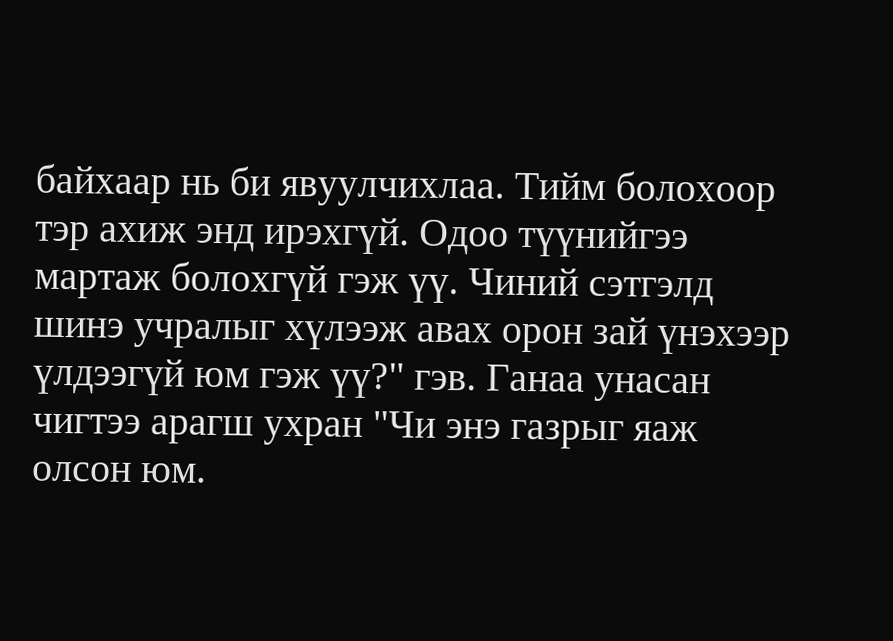байхаар нь би явуулчихлаа. Тийм болохоор тэр ахиж энд ирэхгүй. Одоо түүнийгээ мартаж болохгүй гэж үү. Чиний сэтгэлд шинэ учралыг хүлээж авах орон зай үнэхээр үлдээгүй юм гэж үү?" гэв. Ганаа унасан чигтээ арагш ухран "Чи энэ газрыг яаж олсон юм.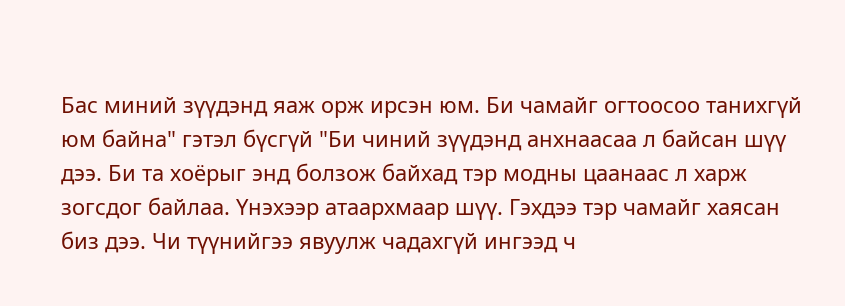Бас миний зүүдэнд яаж орж ирсэн юм. Би чамайг огтоосоо танихгүй юм байна" гэтэл бүсгүй "Би чиний зүүдэнд анхнаасаа л байсан шүү дээ. Би та хоёрыг энд болзож байхад тэр модны цаанаас л харж зогсдог байлаа. Үнэхээр атаархмаар шүү. Гэхдээ тэр чамайг хаясан биз дээ. Чи түүнийгээ явуулж чадахгүй ингээд ч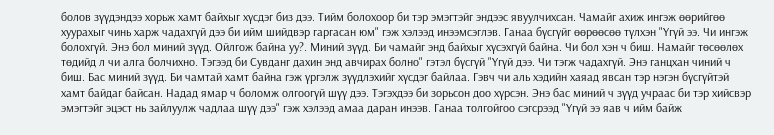болов зүүдэндээ хорьж хамт байхыг хүсдэг биз дээ. Тийм болохоор би тэр эмэгтэйг эндээс явуулчихсан. Чамайг ахиж ингэж өөрийгөө хуурахыг чинь харж чадахгүй дээ би ийм шийдвэр гаргасан юм" гэж хэлээд инээмсэглэв. Ганаа бүсгүйг өөрөөсөө түлхэн "Үгүй ээ. Чи ингэж болохгүй. Энэ бол миний зүүд. Ойлгож байна уу?. Миний зүүд. Би чамайг энд байхыг хүсэхгүй байна. Чи бол хэн ч биш. Намайг төсөөлөх төдийд л чи алга болчихно. Тэгээд би Сувданг дахин энд авчирах болно" гэтэл бүсгүй "Үгүй дээ. Чи тэгж чадахгүй. Энэ ганцхан чиний ч биш. Бас миний зүүд. Би чамтай хамт байна гэж үргэлж зүүдлэхийг хүсдэг байлаа. Гэвч чи аль хэдийн хаяад явсан тэр нэгэн бүсгүйтэй хамт байдаг байсан. Надад ямар ч боломж олгоогүй шүү дээ. Тэгэхдээ би зорьсон доо хүрсэн. Энэ бас миний ч зүүд учраас би тэр хийсвэр эмэгтэйг эцэст нь зайлуулж чадлаа шүү дээ" гэж хэлээд амаа даран инээв. Ганаа толгойгоо сэгсрээд "Үгүй ээ яав ч ийм байж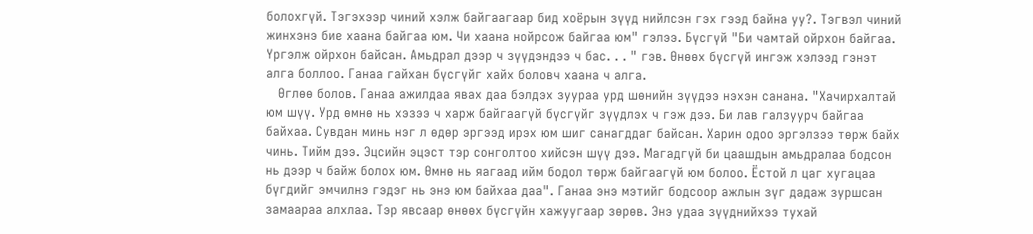болохгүй. Тэгэхээр чиний хэлж байгаагаар бид хоёрын зүүд нийлсэн гэх гээд байна уу?. Тэгвэл чиний жинхэнэ бие хаана байгаа юм. Чи хаана нойрсож байгаа юм" гэлээ. Бүсгүй "Би чамтай ойрхон байгаа. Үргэлж ойрхон байсан. Амьдрал дээр ч зүүдэндээ ч бас. . . " гэв. Өнөөх бүсгүй ингэж хэлээд гэнэт алга боллоо. Ганаа гайхан бүсгүйг хайх боловч хаана ч алга.
   Өглөө болов. Ганаа ажилдаа явах даа бэлдэх зуураа урд шөнийн зүүдээ нэхэн санана. "Хачирхалтай юм шүү. Урд өмнө нь хэзээ ч харж байгаагүй бүсгүйг зүүдлэх ч гэж дээ. Би лав галзуурч байгаа байхаа. Сувдан минь нэг л өдөр эргээд ирэх юм шиг санагддаг байсан. Харин одоо эргэлзээ төрж байх чинь. Тийм дээ. Эцсийн эцэст тэр сонголтоо хийсэн шүү дээ. Магадгүй би цаашдын амьдралаа бодсон нь дээр ч байж болох юм. Өмнө нь яагаад ийм бодол төрж байгаагүй юм болоо. Ёстой л цаг хугацаа бүгдийг эмчилнэ гэдэг нь энэ юм байхаа даа". Ганаа энэ мэтийг бодсоор ажлын зүг дадаж зуршсан замаараа алхлаа. Тэр явсаар өнөөх бүсгүйн хажуугаар зөрөв. Энэ удаа зүүднийхээ тухай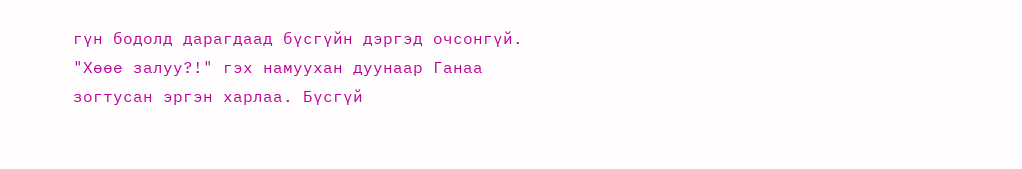гүн бодолд дарагдаад бүсгүйн дэргэд очсонгүй. "Хөөе залуу?!" гэх намуухан дуунаар Ганаа зогтусан эргэн харлаа. Бүсгүй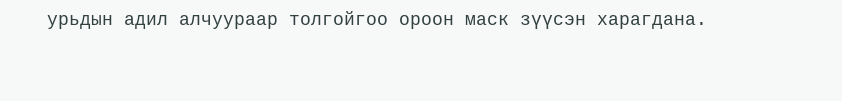урьдын адил алчуураар толгойгоо ороон маск зүүсэн харагдана.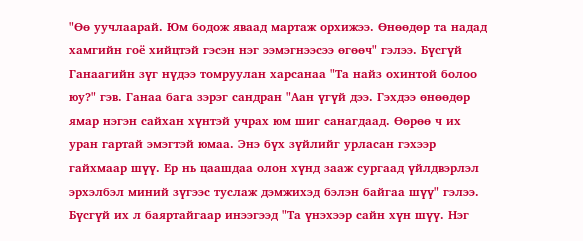"Өө уучлаарай. Юм бодож яваад мартаж орхижээ. Өнөөдөр та надад хамгийн гоё хийцтэй гэсэн нэг ээмэгнээсээ өгөөч" гэлээ. Бүсгүй Ганаагийн зүг нүдээ томруулан харсанаа "Та найз охинтой болоо юу?" гэв. Ганаа бага зэрэг сандран "Аан үгүй дээ. Гэхдээ өнөөдөр ямар нэгэн сайхан хүнтэй учрах юм шиг санагдаад. Өөрөө ч их уран гартай эмэгтэй юмаа. Энэ бүх зүйлийг урласан гэхээр гайхмаар шүү. Ер нь цаашдаа олон хүнд зааж сургаад үйлдвэрлэл эрхэлбэл миний зүгээс туслаж дэмжихэд бэлэн байгаа шүү" гэлээ. Бүсгүй их л баяртайгаар инээгээд "Та үнэхээр сайн хүн шүү. Нэг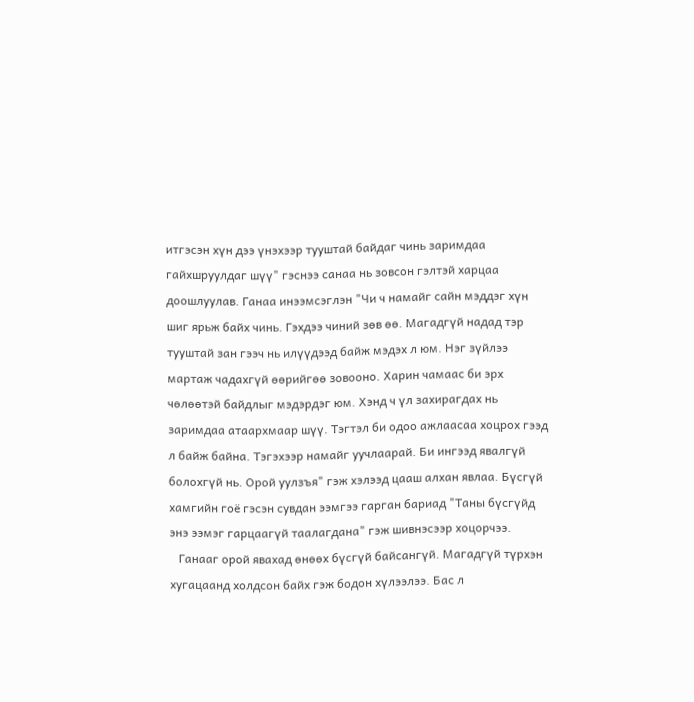итгэсэн хүн дээ үнэхээр тууштай байдаг чинь заримдаа гайхшруулдаг шүү" гэснээ санаа нь зовсон гэлтэй харцаа доошлуулав. Ганаа инээмсэглэн "Чи ч намайг сайн мэддэг хүн шиг ярьж байх чинь. Гэхдээ чиний зөв өө. Магадгүй надад тэр тууштай зан гээч нь илүүдээд байж мэдэх л юм. Нэг зүйлээ мартаж чадахгүй өөрийгөө зовооно. Харин чамаас би эрх чөлөөтэй байдлыг мэдэрдэг юм. Хэнд ч үл захирагдах нь заримдаа атаархмаар шүү. Тэгтэл би одоо ажлаасаа хоцрох гээд л байж байна. Тэгэхээр намайг уучлаарай. Би ингээд явалгүй болохгүй нь. Орой уулзъя" гэж хэлээд цааш алхан явлаа. Бүсгүй хамгийн гоё гэсэн сувдан ээмгээ гарган бариад "Таны бүсгүйд энэ ээмэг гарцаагүй таалагдана" гэж шивнэсээр хоцорчээ.
   Ганааг орой явахад өнөөх бүсгүй байсангүй. Магадгүй түрхэн хугацаанд холдсон байх гэж бодон хүлээлээ. Бас л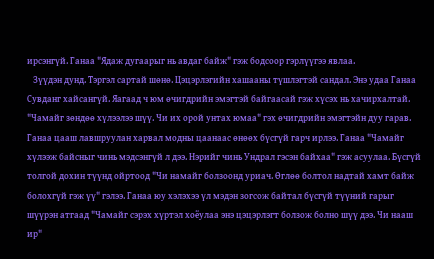ирсэнгүй. Ганаа "Ядаж дугаарыг нь авдаг байж" гэж бодсоор гэрлүүгээ явлаа.
   Зүүдэн дунд. Тэргэл сартай шөнө. Цэцэрлэгийн хашааны түшлэгтэй сандал. Энэ удаа Ганаа Сувданг хайсангүй. Яагаад ч юм өчигдрийн эмэгтэй байгаасай гэж хүсэх нь хачирхалтай. "Чамайг зөндөө хүлээлээ шүү. Чи их орой унтах юмаа" гэх өчигдрийн эмэгтэйн дуу гарав. Ганаа цааш лавшруулан харвал модны цаанаас өнөөх бүсгүй гарч ирлээ. Ганаа "Чамайг хүлээж байсныг чинь мэдсэнгүй л дээ. Нэрийг чинь Ундрал гэсэн байхаа" гэж асуулаа. Бүсгүй толгой дохин түүнд ойртоод "Чи намайг болзоонд уриач. Өглөө болтол надтай хамт байж болохгүй гэж үү" гэлээ. Ганаа юу хэлэхээ үл мэдэн зогсож байтал бүсгүй түүний гарыг шүүрэн атгаад "Чамайг сэрэх хүртэл хоёулаа энэ цэцэрлэгт болзож болно шүү дээ. Чи нааш ир"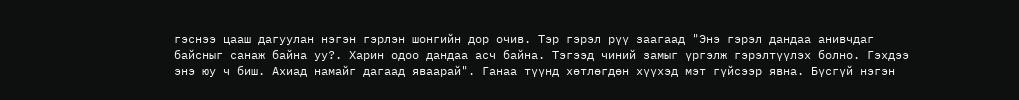гэснээ цааш дагуулан нэгэн гэрлэн шонгийн дор очив. Тэр гэрэл рүү заагаад "Энэ гэрэл дандаа анивчдаг байсныг санаж байна уу?. Харин одоо дандаа асч байна. Тэгээд чиний замыг үргэлж гэрэлтүүлэх болно. Гэхдээ энэ юу ч биш. Ахиад намайг дагаад яваарай". Ганаа түүнд хөтлөгдөн хүүхэд мэт гүйсээр явна. Бүсгүй нэгэн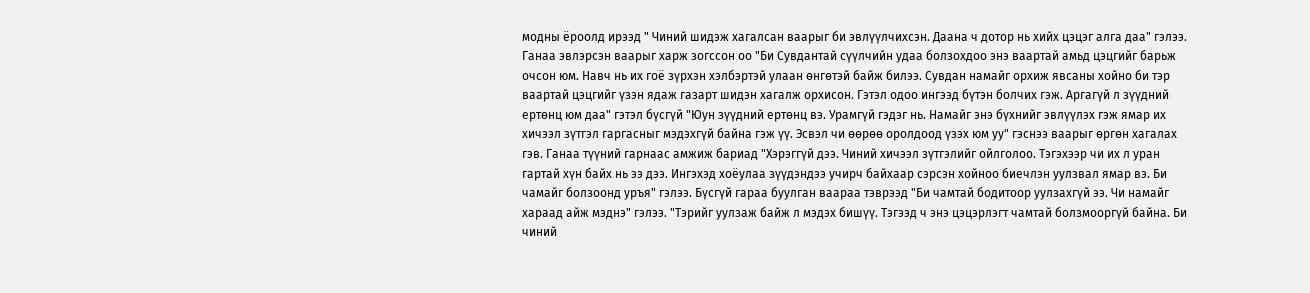модны ёроолд ирээд " Чиний шидэж хагалсан ваарыг би эвлүүлчихсэн. Даана ч дотор нь хийх цэцэг алга даа" гэлээ. Ганаа эвлэрсэн ваарыг харж зогссон оо "Би Сувдантай сүүлчийн удаа болзохдоо энэ ваартай амьд цэцгийг барьж очсон юм. Навч нь их гоё зүрхэн хэлбэртэй улаан өнгөтэй байж билээ. Сувдан намайг орхиж явсаны хойно би тэр ваартай цэцгийг үзэн ядаж газарт шидэн хагалж орхисон. Гэтэл одоо ингээд бүтэн болчих гэж. Аргагүй л зүүдний ертөнц юм даа" гэтэл бүсгүй "Юун зүүдний ертөнц вэ. Урамгүй гэдэг нь. Намайг энэ бүхнийг эвлүүлэх гэж ямар их хичээл зүтгэл гаргасныг мэдэхгүй байна гэж үү. Эсвэл чи өөрөө оролдоод үзэх юм уу" гэснээ ваарыг өргөн хагалах гэв. Ганаа түүний гарнаас амжиж бариад "Хэрэггүй дээ. Чиний хичээл зүтгэлийг ойлголоо. Тэгэхээр чи их л уран гартай хүн байх нь ээ дээ. Ингэхэд хоёулаа зүүдэндээ учирч байхаар сэрсэн хойноо биечлэн уулзвал ямар вэ. Би чамайг болзоонд уръя" гэлээ. Бүсгүй гараа буулган ваараа тэврээд "Би чамтай бодитоор уулзахгүй ээ. Чи намайг хараад айж мэднэ" гэлээ. "Тэрийг уулзаж байж л мэдэх бишүү. Тэгээд ч энэ цэцэрлэгт чамтай болзмооргүй байна. Би чиний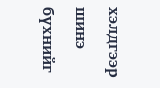хэлдгээр шинэ бүхнийг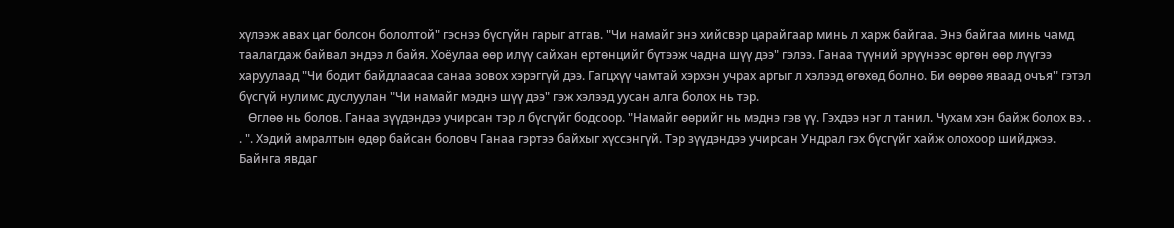хүлээж авах цаг болсон бололтой" гэснээ бүсгүйн гарыг атгав. "Чи намайг энэ хийсвэр царайгаар минь л харж байгаа. Энэ байгаа минь чамд таалагдаж байвал эндээ л байя. Хоёулаа өөр илүү сайхан ертөнцийг бүтээж чадна шүү дээ" гэлээ. Ганаа түүний эрүүнээс өргөн өөр лүүгээ харуулаад "Чи бодит байдлаасаа санаа зовох хэрэггүй дээ. Гагцхүү чамтай хэрхэн учрах аргыг л хэлээд өгөхөд болно. Би өөрөө яваад очъя" гэтэл бүсгүй нулимс дуслуулан "Чи намайг мэднэ шүү дээ" гэж хэлээд уусан алга болох нь тэр.
   Өглөө нь болов. Ганаа зүүдэндээ учирсан тэр л бүсгүйг бодсоор. "Намайг өөрийг нь мэднэ гэв үү. Гэхдээ нэг л танил. Чухам хэн байж болох вэ. . . ". Хэдий амралтын өдөр байсан боловч Ганаа гэртээ байхыг хүссэнгүй. Тэр зүүдэндээ учирсан Ундрал гэх бүсгүйг хайж олохоор шийджээ. Байнга явдаг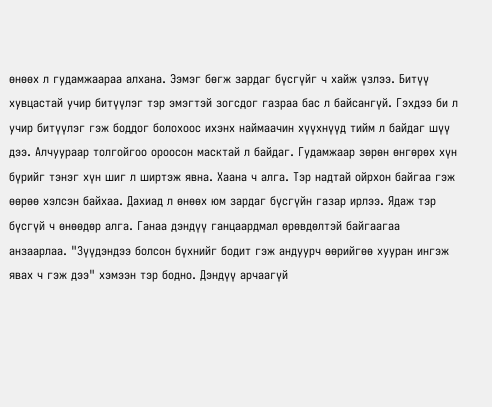өнөөх л гудамжаараа алхана. Ээмэг бөгж зардаг бүсгүйг ч хайж үзлээ. Битүү хувцастай учир битүүлэг тэр эмэгтэй зогсдог газраа бас л байсангүй. Гэхдээ би л учир битүүлэг гэж боддог болохоос ихэнх наймаачин хүүхнүүд тийм л байдаг шүү дээ. Алчуураар толгойгоо ороосон масктай л байдаг. Гудамжаар зөрөн өнгөрөх хүн бүрийг тэнэг хүн шиг л ширтэж явна. Хаана ч алга. Тэр надтай ойрхон байгаа гэж өөрөө хэлсэн байхаа. Дахиад л өнөөх юм зардаг бүсгүйн газар ирлээ. Ядаж тэр бүсгүй ч өнөөдөр алга. Ганаа дэндүү ганцаардмал өрөвдөлтэй байгаагаа анзаарлаа. "Зүүдэндээ болсон бүхнийг бодит гэж андуурч өөрийгөө хууран ингэж явах ч гэж дээ" хэмээн тэр бодно. Дэндүү арчаагүй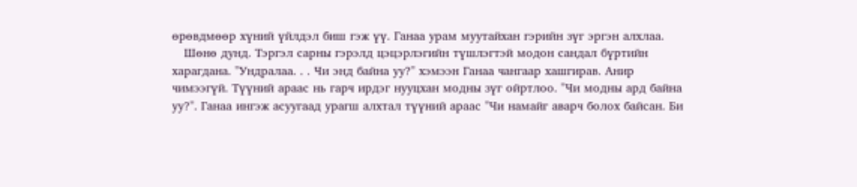өрөвдмөөр хүний үйлдэл биш гэж үү. Ганаа урам муутайхан гэрийн зүг эргэн алхлаа.
   Шөнө дунд. Тэргэл сарны гэрэлд цэцэрлэгийн түшлэгтэй модон сандал бүртийн харагдана. "Ундралаа. . . Чи энд байна уу?" хэмээн Ганаа чангаар хашгирав. Анир чимээгүй. Түүний араас нь гарч ирдэг нууцхан модны зүг ойртлоо. "Чи модны ард байна уу?". Ганаа ингэж асуугаад урагш алхтал түүний араас "Чи намайг аварч болох байсан. Би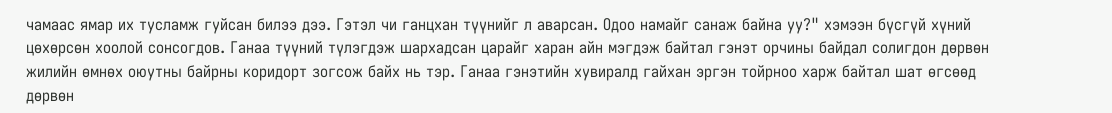чамаас ямар их тусламж гуйсан билээ дээ. Гэтэл чи ганцхан түүнийг л аварсан. Одоо намайг санаж байна уу?" хэмээн бүсгүй хүний цөхөрсөн хоолой сонсогдов. Ганаа түүний түлэгдэж шархадсан царайг харан айн мэгдэж байтал гэнэт орчины байдал солигдон дөрвөн жилийн өмнөх оюутны байрны коридорт зогсож байх нь тэр. Ганаа гэнэтийн хувиралд гайхан эргэн тойрноо харж байтал шат өгсөөд дөрвөн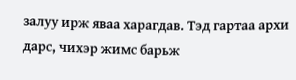залуу ирж яваа харагдав. Тэд гартаа архи дарс, чихэр жимс барьж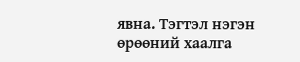явна. Тэгтэл нэгэн өрөөний хаалга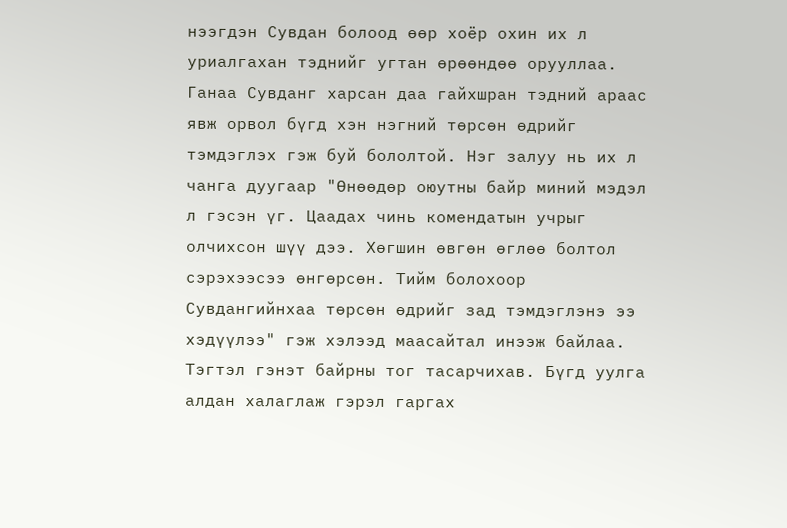нээгдэн Сувдан болоод өөр хоёр охин их л уриалгахан тэднийг угтан өрөөндөө орууллаа. Ганаа Сувданг харсан даа гайхшран тэдний араас явж орвол бүгд хэн нэгний төрсөн өдрийг тэмдэглэх гэж буй бололтой. Нэг залуу нь их л чанга дуугаар "Өнөөдөр оюутны байр миний мэдэл л гэсэн үг. Цаадах чинь комендатын учрыг олчихсон шүү дээ. Хөгшин өвгөн өглөө болтол сэрэхээсээ өнгөрсөн. Тийм болохоор Сувдангийнхаа төрсөн өдрийг зад тэмдэглэнэ ээ хэдүүлээ" гэж хэлээд маасайтал инээж байлаа. Тэгтэл гэнэт байрны тог тасарчихав. Бүгд уулга алдан халаглаж гэрэл гаргах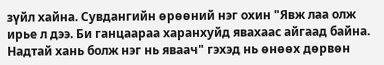зүйл хайна. Сувдангийн өрөөний нэг охин "Явж лаа олж ирье л дээ. Би ганцаараа харанхуйд явахаас айгаад байна. Надтай хань болж нэг нь яваач" гэхэд нь өнөөх дөрвөн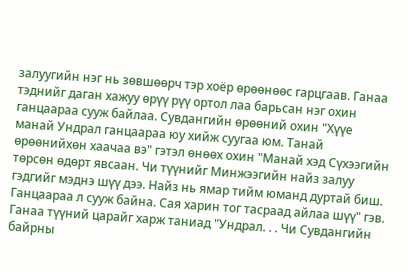залуугийн нэг нь зөвшөөрч тэр хоёр өрөөнөөс гарцгаав. Ганаа тэднийг даган хажуу өрүү рүү ортол лаа барьсан нэг охин ганцаараа сууж байлаа. Сувдангийн өрөөний охин "Хүүе манай Ундрал ганцаараа юу хийж суугаа юм. Танай өрөөнийхөн хаачаа вэ" гэтэл өнөөх охин "Манай хэд Сүхээгийн төрсөн өдөрт явсаан. Чи түүнийг Минжээгийн найз залуу гэдгийг мэднэ шүү дээ. Найз нь ямар тийм юманд дуртай биш. Ганцаараа л сууж байна. Сая харин тог тасраад айлаа шүү" гэв. Ганаа түүний царайг харж таниад "Ундрал. . . Чи Сувдангийн байрны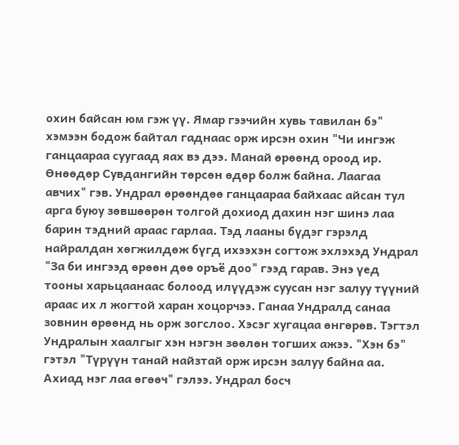охин байсан юм гэж үү. Ямар гээчийн хувь тавилан бэ" хэмээн бодож байтал гаднаас орж ирсэн охин "Чи ингэж ганцаараа суугаад яах вэ дээ. Манай өрөөнд ороод ир. Өнөөдөр Сувдангийн төрсөн өдөр болж байна. Лаагаа авчих" гэв. Ундрал өрөөндөө ганцаараа байхаас айсан тул арга буюу зөвшөөрөн толгой дохиод дахин нэг шинэ лаа барин тэдний араас гарлаа. Тэд лааны бүдэг гэрэлд найралдан хөгжилдөж бүгд ихээхэн согтож эхлэхэд Ундрал "За би ингээд өрөөн дөө оръё доо" гээд гарав. Энэ үед тооны харьцаанаас болоод илүүдэж суусан нэг залуу түүний араас их л жогтой харан хоцорчээ. Ганаа Ундралд санаа зовнин өрөөнд нь орж зогслоо. Хэсэг хугацаа өнгөрөв. Тэгтэл Ундралын хаалгыг хэн нэгэн зөөлөн тогших ажээ. "Хэн бэ" гэтэл "Түрүүн танай найзтай орж ирсэн залуу байна аа. Ахиад нэг лаа өгөөч" гэлээ. Ундрал босч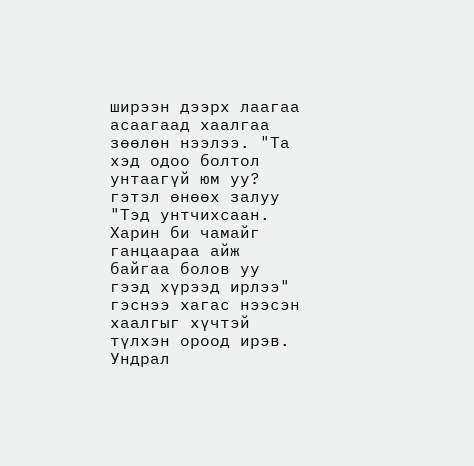ширээн дээрх лаагаа асаагаад хаалгаа зөөлөн нээлээ. "Та хэд одоо болтол унтаагүй юм уу? гэтэл өнөөх залуу "Тэд унтчихсаан. Харин би чамайг ганцаараа айж байгаа болов уу гээд хүрээд ирлээ" гэснээ хагас нээсэн хаалгыг хүчтэй түлхэн ороод ирэв. Ундрал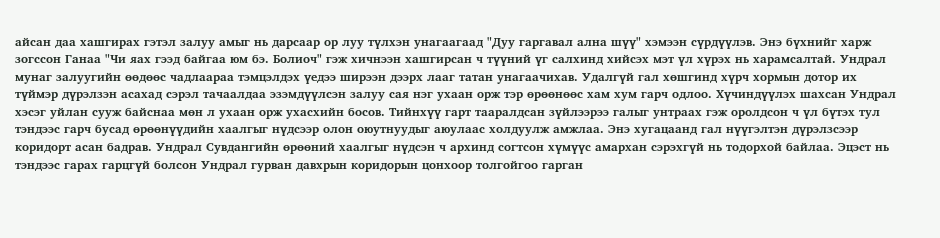айсан даа хашгирах гэтэл залуу амыг нь дарсаар ор луу түлхэн унагаагаад "Дуу гаргавал ална шүү" хэмээн сүрдүүлэв. Энэ бүхнийг харж зогссон Ганаа "Чи яах гээд байгаа юм бэ. Болиоч" гэж хичнээн хашгирсан ч түүний үг салхинд хийсэх мэт үл хүрэх нь харамсалтай. Ундрал мунаг залуугийн өөдөөс чадлаараа тэмцэлдэх үедээ ширээн дээрх лааг татан унагаачихав. Удалгүй гал хөшгинд хүрч хормын дотор их түймэр дүрэлзэн асахад сэрэл тачаалдаа эзэмдүүлсэн залуу сая нэг ухаан орж тэр өрөөнөөс хам хум гарч одлоо. Хүчиндүүлэх шахсан Ундрал хэсэг уйлан сууж байснаа мөн л ухаан орж ухасхийн босов. Тийнхүү гарт тааралдсан зүйлээрээ галыг унтраах гэж оролдсон ч үл бүтэх тул тэндээс гарч бусад өрөөнүүдийн хаалгыг нүдсээр олон оюутнуудыг аюулаас холдуулж амжлаа. Энэ хугацаанд гал нүүгэлтэн дүрэлзсээр коридорт асан бадрав. Ундрал Сувдангийн өрөөний хаалгыг нүдсэн ч архинд согтсон хүмүүс амархан сэрэхгүй нь тодорхой байлаа. Эцэст нь тэндээс гарах гарцгүй болсон Ундрал гурван давхрын коридорын цонхоор толгойгоо гарган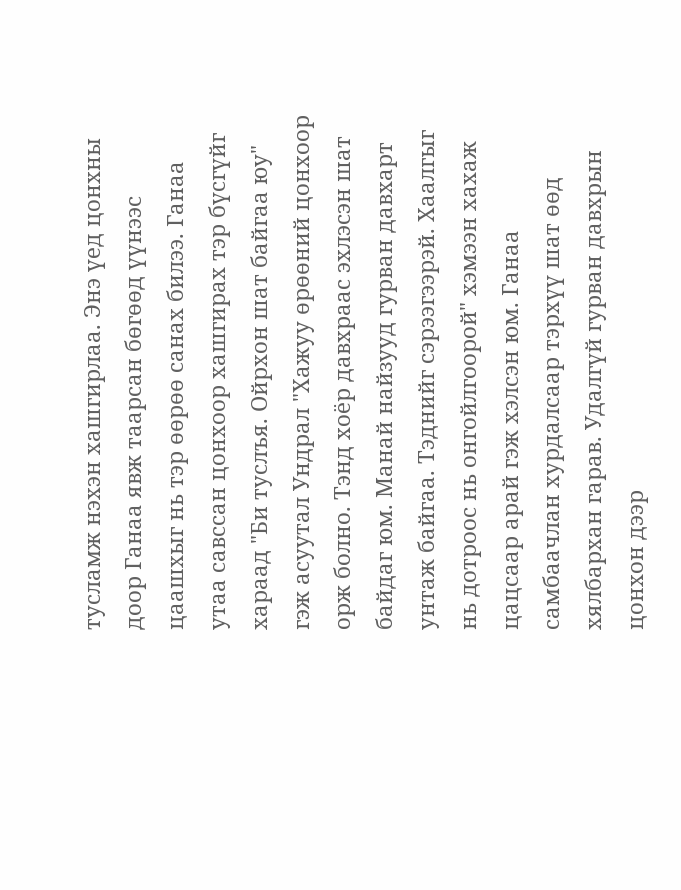тусламж нэхэн хашгирлаа. Энэ үед цонхны доор Ганаа явж таарсан бөгөөд үүнээс цаашхыг нь тэр өөрөө санах билээ. Ганаа утаа савссан цонхоор хашгирах тэр бүсгүйг хараад "Би туслъя. Ойрхон шат байгаа юу" гэж асуутал Ундрал "Хажуу өрөөний цонхоор орж болно. Тэнд хоёр давхраас эхлэсэн шат байдаг юм. Манай найзууд гурван давхарт унтаж байгаа. Тэднийг сэрээгээрэй. Хаалгыг нь дотроос нь онгойлгоорой" хэмээн хахаж цацсаар арай гэж хэлсэн юм. Ганаа самбаачлан хурдалсаар тэрхүү шат өөд хялбархан гарав. Удалгүй гурван давхрын цонхон дээр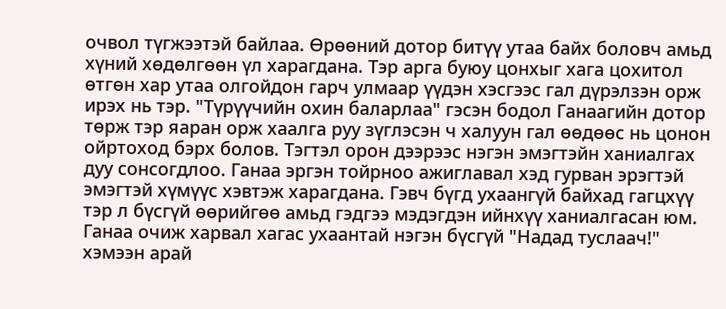очвол түгжээтэй байлаа. Өрөөний дотор битүү утаа байх боловч амьд хүний хөдөлгөөн үл харагдана. Тэр арга буюу цонхыг хага цохитол өтгөн хар утаа олгойдон гарч улмаар үүдэн хэсгээс гал дүрэлзэн орж ирэх нь тэр. "Түрүүчийн охин баларлаа" гэсэн бодол Ганаагийн дотор төрж тэр яаран орж хаалга руу зүглэсэн ч халуун гал өөдөөс нь цонон ойртоход бэрх болов. Тэгтэл орон дээрээс нэгэн эмэгтэйн ханиалгах дуу сонсогдлоо. Ганаа эргэн тойрноо ажиглавал хэд гурван эрэгтэй эмэгтэй хүмүүс хэвтэж харагдана. Гэвч бүгд ухаангүй байхад гагцхүү тэр л бүсгүй өөрийгөө амьд гэдгээ мэдэгдэн ийнхүү ханиалгасан юм. Ганаа очиж харвал хагас ухаантай нэгэн бүсгүй "Надад туслаач!" хэмээн арай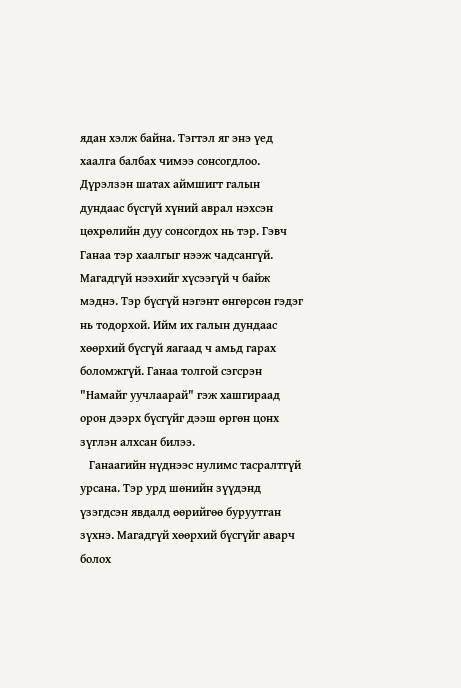ядан хэлж байна. Тэгтэл яг энэ үед хаалга балбах чимээ сонсогдлоо. Дүрэлзэн шатах аймшигт галын дундаас бүсгүй хүний аврал нэхсэн цөхрөлийн дуу сонсогдох нь тэр. Гэвч Ганаа тэр хаалгыг нээж чадсангүй. Магадгүй нээхийг хүсээгүй ч байж мэднэ. Тэр бүсгүй нэгэнт өнгөрсөн гэдэг нь тодорхой. Ийм их галын дундаас хөөрхий бүсгүй яагаад ч амьд гарах боломжгүй. Ганаа толгой сэгсрэн "Намайг уучлаарай" гэж хашгираад орон дээрх бүсгүйг дээш өргөн цонх зүглэн алхсан билээ.
   Ганаагийн нүднээс нулимс тасралтгүй урсана. Тэр урд шөнийн зүүдэнд үзэгдсэн явдалд өөрийгөө буруутган зүхнэ. Магадгүй хөөрхий бүсгүйг аварч болох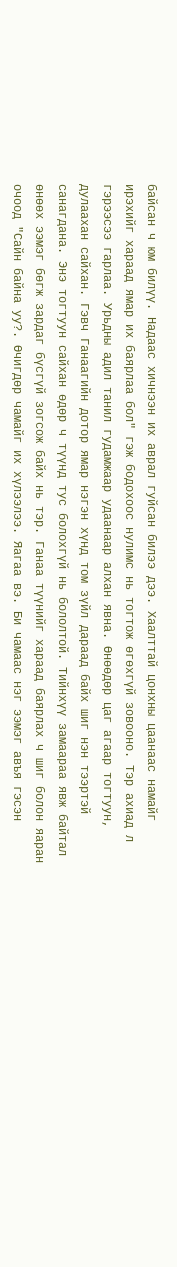байсан ч юм билүү. Надаас хичнээн их аврал гуйсан билээ дээ. Хаалттай цонхны цаанаас намайг ирэхийг хараад ямар их баярлаа бол" гэж бодохоос нулимс нь тогтож өгөхгүй зовооно. Тэр ахиад л гэрээсээ гарлаа. Урьдны адил танил гудамжаар удаанаар алхан явна. Өнөөдөр цаг агаар тогтуун, дулаахан сайхан. Гэвч Ганаагийн дотор ямар нэгэн хүнд том зүйл дараад байх шиг нэн тээртэй санагдана. Энэ тогтуун сайхан өдөр ч түүнд тус болохгүй нь бололтой. Тийнхүү замаараа явж байтал өнөөх ээмэг бөгж зардаг бүсгүй зогсож байх нь тэр. Ганаа түүнийг хараад баярлах ч шиг болон яаран очоод "Сайн байна уу?. Өчигдөр чамайг их хүлээлээ. Яагаа вэ. Би чамаас нэг ээмэг авъя гэсэн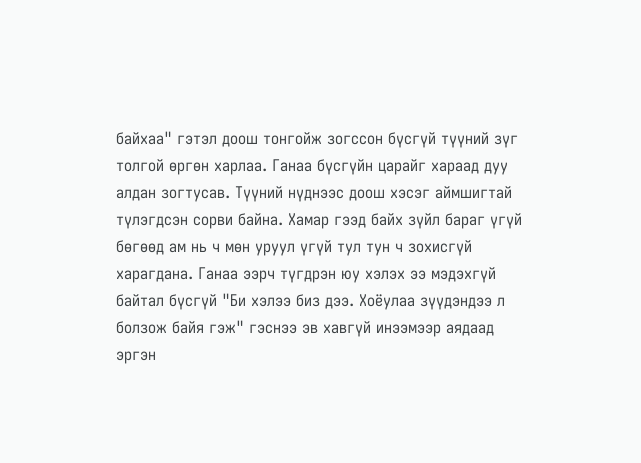байхаа" гэтэл доош тонгойж зогссон бүсгүй түүний зүг толгой өргөн харлаа. Ганаа бүсгүйн царайг хараад дуу алдан зогтусав. Түүний нүднээс доош хэсэг аймшигтай түлэгдсэн сорви байна. Хамар гээд байх зүйл бараг үгүй бөгөөд ам нь ч мөн уруул үгүй тул тун ч зохисгүй харагдана. Ганаа ээрч түгдрэн юу хэлэх ээ мэдэхгүй байтал бүсгүй "Би хэлээ биз дээ. Хоёулаа зүүдэндээ л болзож байя гэж" гэснээ эв хавгүй инээмээр аядаад эргэн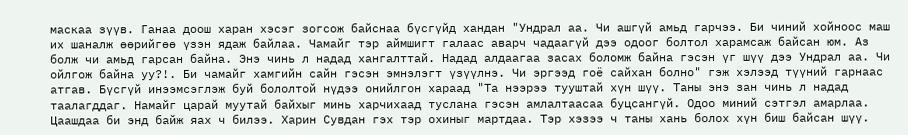маскаа зүүв. Ганаа доош харан хэсэг зогсож байснаа бүсгүйд хандан "Ундрал аа. Чи ашгүй амьд гарчээ. Би чиний хойноос маш их шаналж өөрийгөө үзэн ядаж байлаа. Чамайг тэр аймшигт галаас аварч чадаагүй дээ одоог болтол харамсаж байсан юм. Аз болж чи амьд гарсан байна. Энэ чинь л надад хангалттай. Надад алдаагаа засах боломж байна гэсэн үг шүү дээ Ундрал аа. Чи ойлгож байна уу?!. Би чамайг хамгийн сайн гэсэн эмнэлэгт үзүүлнэ. Чи эргээд гоё сайхан болно" гэж хэлээд түүний гарнаас атгав. Бүсгүй инээмсэглэж буй бололтой нүдээ онийлгон хараад "Та нээрээ тууштай хүн шүү. Таны энэ зан чинь л надад таалагддаг. Намайг царай муутай байхыг минь харчихаад туслана гэсэн амлалтаасаа буцсангүй. Одоо миний сэтгэл амарлаа. Цаашдаа би энд байж яах ч билээ. Харин Сувдан гэх тэр охиныг мартдаа. Тэр хэзээ ч таны хань болох хүн биш байсан шүү.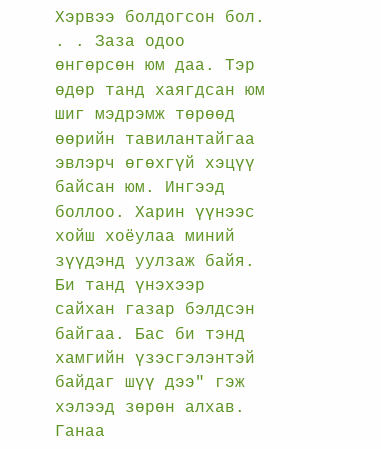Хэрвээ болдогсон бол. . . Заза одоо өнгөрсөн юм даа. Тэр өдөр танд хаягдсан юм шиг мэдрэмж төрөөд өөрийн тавилантайгаа эвлэрч өгөхгүй хэцүү байсан юм. Ингээд боллоо. Харин үүнээс хойш хоёулаа миний зүүдэнд уулзаж байя. Би танд үнэхээр сайхан газар бэлдсэн байгаа. Бас би тэнд хамгийн үзэсгэлэнтэй байдаг шүү дээ" гэж хэлээд зөрөн алхав. Ганаа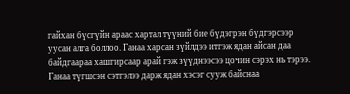гайхан бүсгүйн араас хартал түүний бие бүдэгрэн бүдгэрсээр уусан алга боллоо. Ганаа харсан зүйлдээ итгэж ядан айсан даа байдгаараа хашгирсаар арай гэж зүүднээсээ цочин сэрэх нь тэрээ. Ганаа түгшсэн сэтгэлээ дарж ядан хэсэг сууж байснаа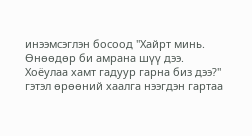инээмсэглэн босоод "Хайрт минь. Өнөөдөр би амрана шүү дээ. Хоёулаа хамт гадуур гарна биз дээ?" гэтэл өрөөний хаалга нээгдэн гартаа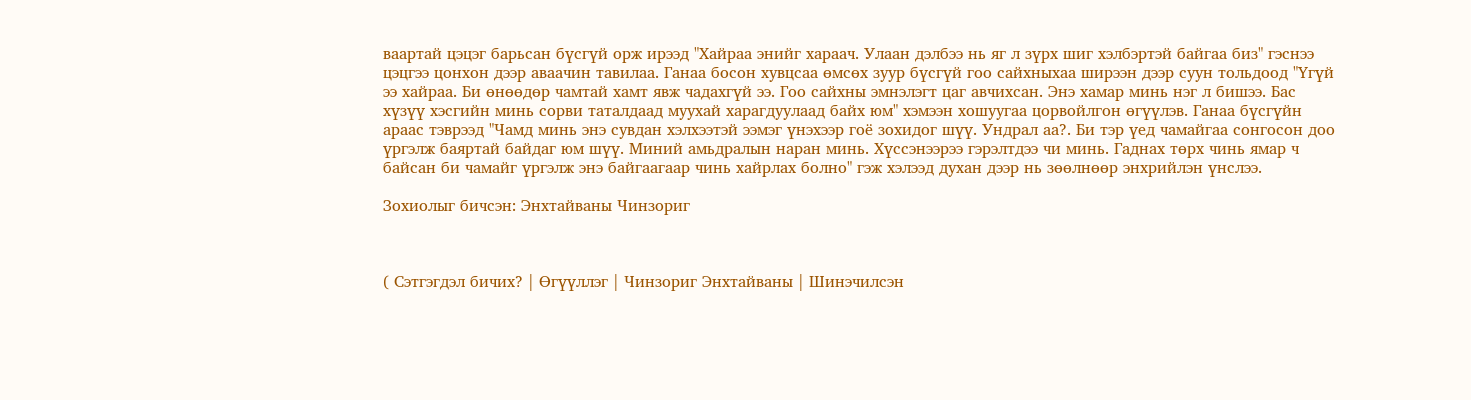ваартай цэцэг барьсан бүсгүй орж ирээд "Хайраа энийг хараач. Улаан дэлбээ нь яг л зүрх шиг хэлбэртэй байгаа биз" гэснээ цэцгээ цонхон дээр аваачин тавилаа. Ганаа босон хувцсаа өмсөх зуур бүсгүй гоо сайхныхаа ширээн дээр суун тольдоод "Үгүй ээ хайраа. Би өнөөдөр чамтай хамт явж чадахгүй ээ. Гоо сайхны эмнэлэгт цаг авчихсан. Энэ хамар минь нэг л бишээ. Бас хүзүү хэсгийн минь сорви таталдаад муухай харагдуулаад байх юм" хэмээн хошуугаа цорвойлгон өгүүлэв. Ганаа бүсгүйн араас тэврээд "Чамд минь энэ сувдан хэлхээтэй ээмэг үнэхээр гоё зохидог шүү. Ундрал аа?. Би тэр үед чамайгаа сонгосон доо үргэлж баяртай байдаг юм шүү. Миний амьдралын наран минь. Хүссэнээрээ гэрэлтдээ чи минь. Гаднах төрх чинь ямар ч байсан би чамайг үргэлж энэ байгаагаар чинь хайрлах болно" гэж хэлээд духан дээр нь зөөлнөөр энхрийлэн үнслээ.

Зохиолыг бичсэн: Энхтайваны Чинзориг



( Сэтгэгдэл бичих? | Өгүүллэг | Чинзориг Энхтайваны | Шинэчилсэн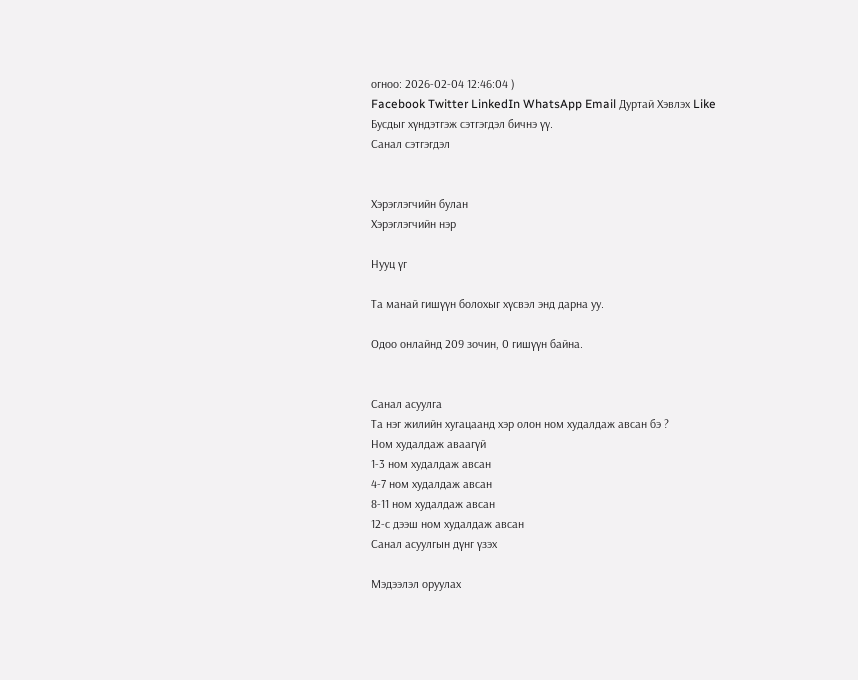огноо: 2026-02-04 12:46:04 )
Facebook Twitter LinkedIn WhatsApp Email Дуртай Хэвлэх Like
Бусдыг хүндэтгэж сэтгэгдэл бичнэ үү.
Санал сэтгэгдэл


Хэрэглэгчийн булан
Хэрэглэгчийн нэр

Нууц үг

Та манай гишүүн болохыг хүсвэл энд дарна уу.

Одоо онлайнд 209 зочин, 0 гишүүн байна.


Санал асуулга
Та нэг жилийн хугацаанд хэр олон ном худалдаж авсан бэ ?
Ном худалдаж аваагүй
1-3 ном худалдаж авсан
4-7 ном худалдаж авсан
8-11 ном худалдаж авсан
12-с дээш ном худалдаж авсан
Санал асуулгын дүнг үзэх

Мэдээлэл оруулах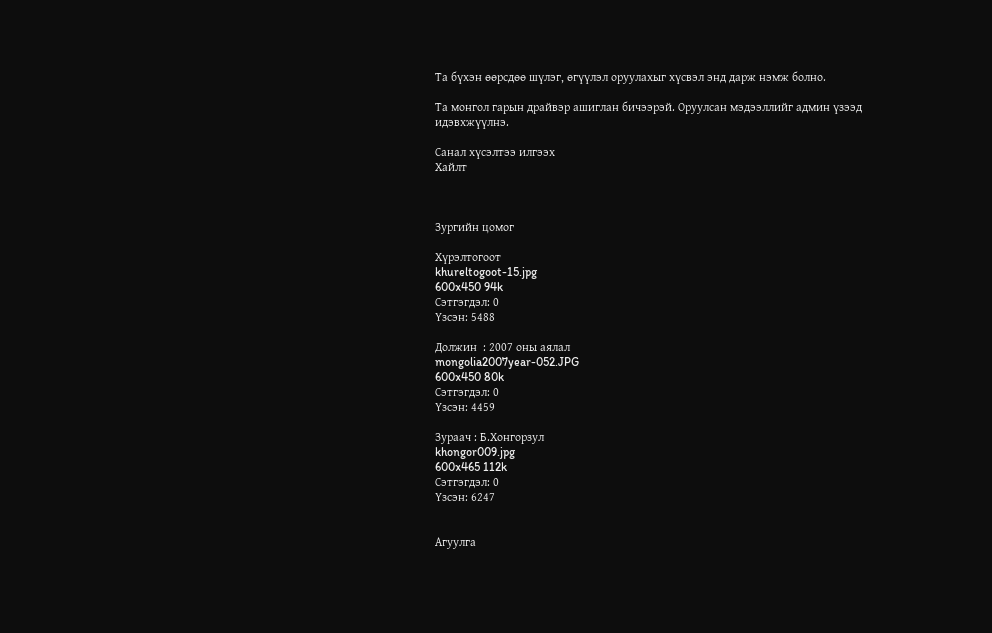Та бүхэн өөрсдөө шүлэг, өгүүлэл оруулахыг хүсвэл энд дарж нэмж болно.

Та монгол гарын драйвэр ашиглан бичээрэй. Оруулсан мэдээллийг админ үзээд идэвхжүүлнэ.

Санал хүсэлтээ илгээх
Хайлт



Зургийн цомог

Хүрэлтогоот
khureltogoot-15.jpg
600x450 94k
Сэтгэгдэл: 0
Үзсэн: 5488

Должин  : 2007 оны аялал
mongolia2007year-052.JPG
600x450 80k
Сэтгэгдэл: 0
Үзсэн: 4459

Зураач : Б.Хонгорзул
khongor009.jpg
600x465 112k
Сэтгэгдэл: 0
Үзсэн: 6247


Агуулга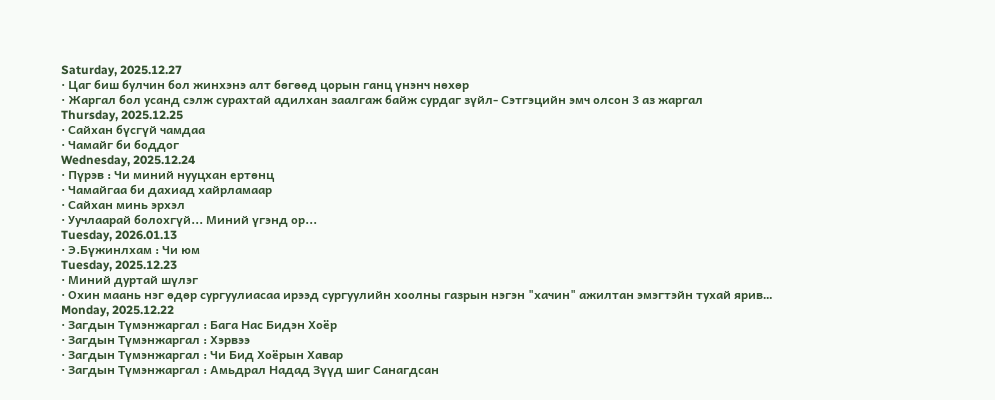Saturday, 2025.12.27
· Цаг биш булчин бол жинхэнэ алт бөгөөд цорын ганц үнэнч нөхөр
· Жаргал бол усанд сэлж сурахтай адилхан заалгаж байж сурдаг зүйл- Сэтгэцийн эмч олсон 3 аз жаргал
Thursday, 2025.12.25
· Сайхан бүсгүй чамдаа
· Чамайг би боддог
Wednesday, 2025.12.24
· Пүрэв : Чи миний нууцхан ертөнц
· Чамайгаа би дахиад хайрламаар
· Сайхан минь эрхэл
· Уучлаарай болохгүй... Миний үгэнд ор...
Tuesday, 2026.01.13
· Э.Бүжинлхам : Чи юм
Tuesday, 2025.12.23
· Миний дуртай шүлэг
· Охин маань нэг өдөр сургуулиасаа ирээд сургуулийн хоолны газрын нэгэн "хачин" ажилтан эмэгтэйн тухай ярив…
Monday, 2025.12.22
· Загдын Түмэнжаргал : Бага Нас Бидэн Хоёр
· Загдын Түмэнжаргал : Хэрвээ
· Загдын Түмэнжаргал : Чи Бид Хоёрын Хавар
· Загдын Түмэнжаргал : Амьдрал Надад Зүүд шиг Санагдсан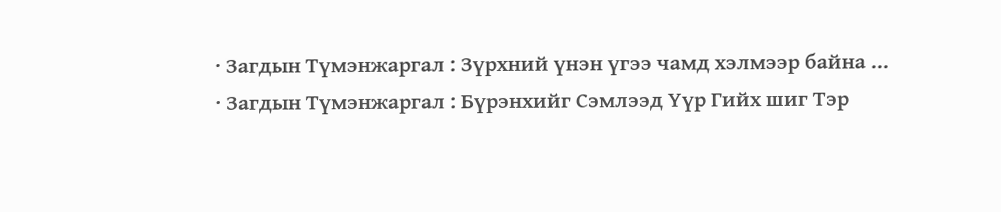· Загдын Түмэнжаргал : Зүрхний үнэн үгээ чамд хэлмээр байна ...
· Загдын Түмэнжаргал : Бүрэнхийг Сэмлээд Үүр Гийх шиг Тэр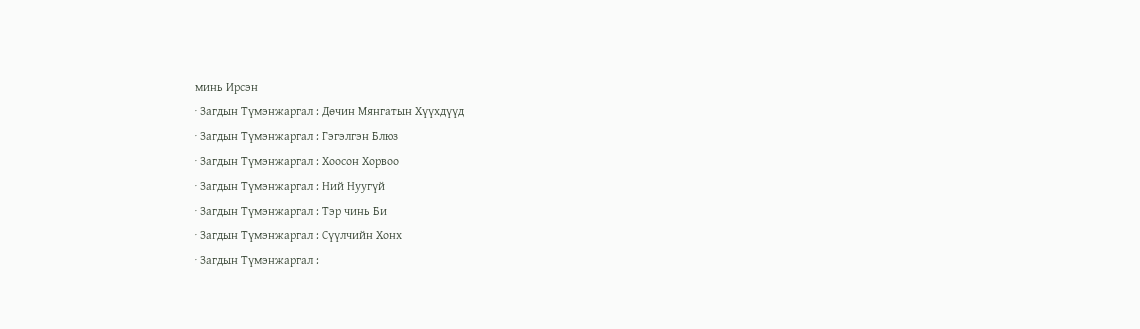минь Ирсэн
· Загдын Түмэнжаргал : Дөчин Мянгатын Хүүхдүүд
· Загдын Түмэнжаргал : Гэгэлгэн Блюз
· Загдын Түмэнжаргал : Хоосон Хорвоо
· Загдын Түмэнжаргал : Ний Нуугүй
· Загдын Түмэнжаргал : Тэр чинь Би
· Загдын Түмэнжаргал : Сүүлчийн Хонх
· Загдын Түмэнжаргал :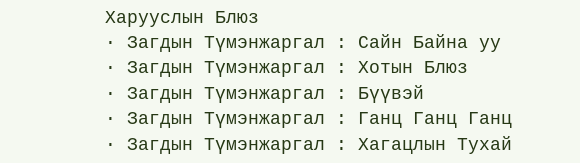Харууслын Блюз
· Загдын Түмэнжаргал : Сайн Байна уу
· Загдын Түмэнжаргал : Хотын Блюз
· Загдын Түмэнжаргал : Бүүвэй
· Загдын Түмэнжаргал : Ганц Ганц Ганц
· Загдын Түмэнжаргал : Хагацлын Тухай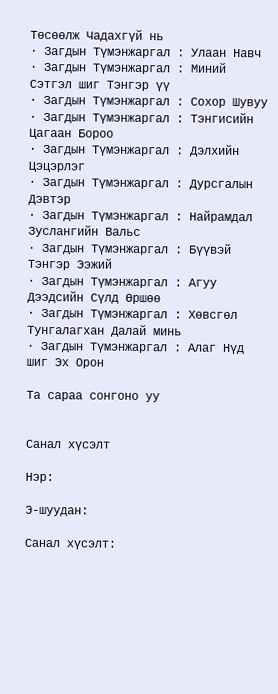Төсөөлж Чадахгүй нь
· Загдын Түмэнжаргал : Улаан Навч
· Загдын Түмэнжаргал : Миний Сэтгэл шиг Тэнгэр үү
· Загдын Түмэнжаргал : Сохор Шувуу
· Загдын Түмэнжаргал : Тэнгисийн Цагаан Бороо
· Загдын Түмэнжаргал : Дэлхийн Цэцэрлэг
· Загдын Түмэнжаргал : Дурсгалын Дэвтэр
· Загдын Түмэнжаргал : Найрамдал Зуслангийн Вальс
· Загдын Түмэнжаргал : Бүүвэй Тэнгэр Ээжий
· Загдын Түмэнжаргал : Агуу Дээдсийн Сүлд Өршөө
· Загдын Түмэнжаргал : Хөвсгөл Тунгалагхан Далай минь
· Загдын Түмэнжаргал : Алаг Нүд шиг Эх Орон

Та сараа сонгоно уу


Санал хүсэлт

Нэр:

Э-шуудан:

Санал хүсэлт: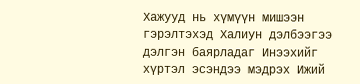Хажууд нь хүмүүн мишээн гэрэлтэхэд Халиун дэлбээгээ дэлгэн баярладаг Инээхийг хүртэл эсэндээ мэдрэх Ижий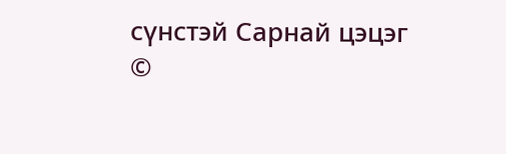сүнстэй Сарнай цэцэг
©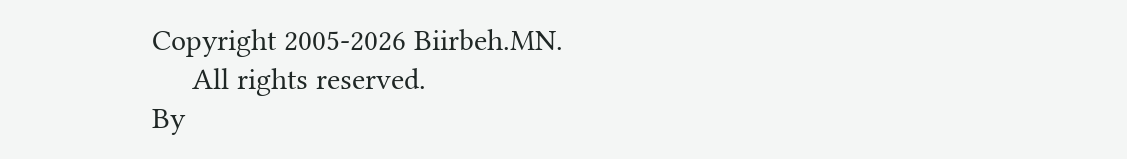Copyright 2005-2026 Biirbeh.MN.
     All rights reserved.
By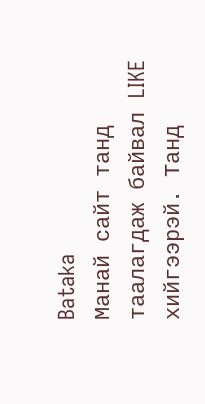Bataka
Манай сайт танд таалагдаж байвал LIKE хийгээрэй. Танд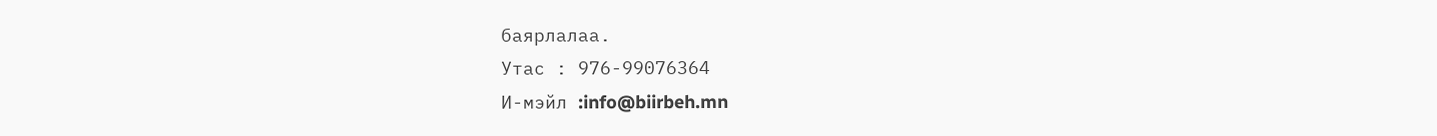баярлалаа.
Утас : 976-99076364
И-мэйл :info@biirbeh.mn